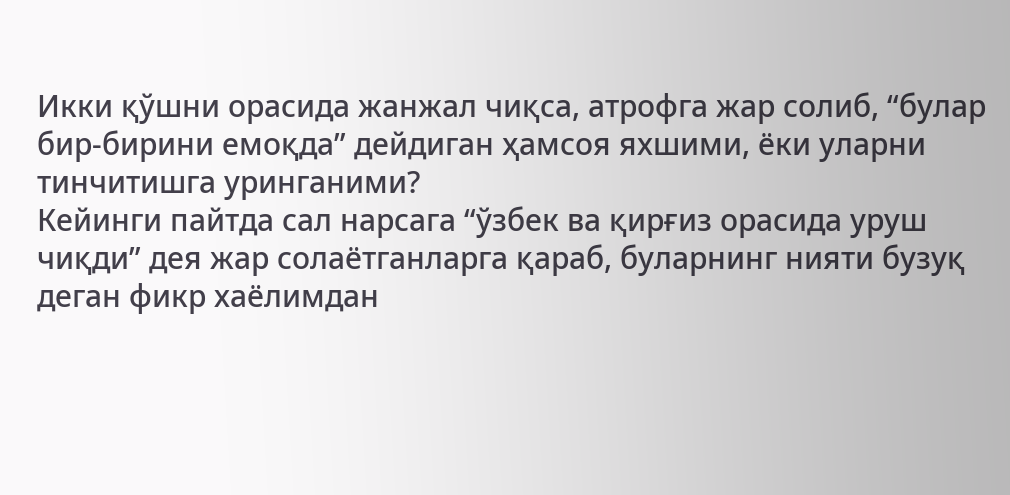Икки қўшни орасида жанжал чиқса, атрофга жар солиб, “булар бир-бирини емоқда” дейдиган ҳамсоя яхшими, ёки уларни тинчитишга уринганими?
Кейинги пайтда сал нарсага “ўзбек ва қирғиз орасида уруш чиқди” дея жар солаётганларга қараб, буларнинг нияти бузуқ деган фикр хаёлимдан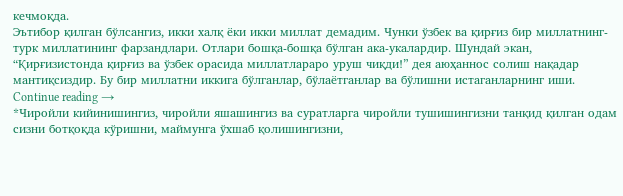кечмоқда.
Эътибор қилган бўлсангиз, икки халқ ёки икки миллат демадим. Чунки ўзбек ва қирғиз бир миллатнинг-турк миллатининг фарзандлари. Отлари бошқа-бошқа бўлган ака-укалардир. Шундай экан, “Қирғизистонда қирғиз ва ўзбек орасида миллатлараро уруш чиқди!” дея аюҳаннос солиш нақадар мантиқсиздир. Бу бир миллатни иккига бўлганлар, бўлаётганлар ва бўлишни истаганларнинг иши. Continue reading →
*Чиройли кийинишингиз, чиройли яшашингиз ва суратларга чиройли тушишингизни танқид қилган одам сизни ботқоқда кўришни, маймунга ўхшаб қолишингизни,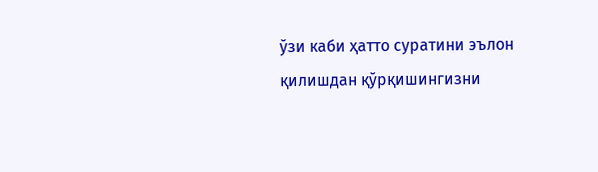ўзи каби ҳатто суратини эълон қилишдан қўрқишингизни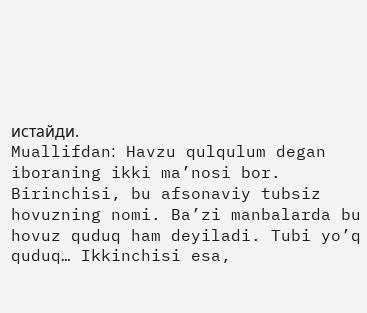истайди.
Muallifdan׃ Havzu qulqulum degan iboraning ikki ma’nosi bor. Birinchisi, bu afsonaviy tubsiz hovuzning nomi. Ba’zi manbalarda bu hovuz quduq ham deyiladi. Tubi yo’q quduq… Ikkinchisi esa,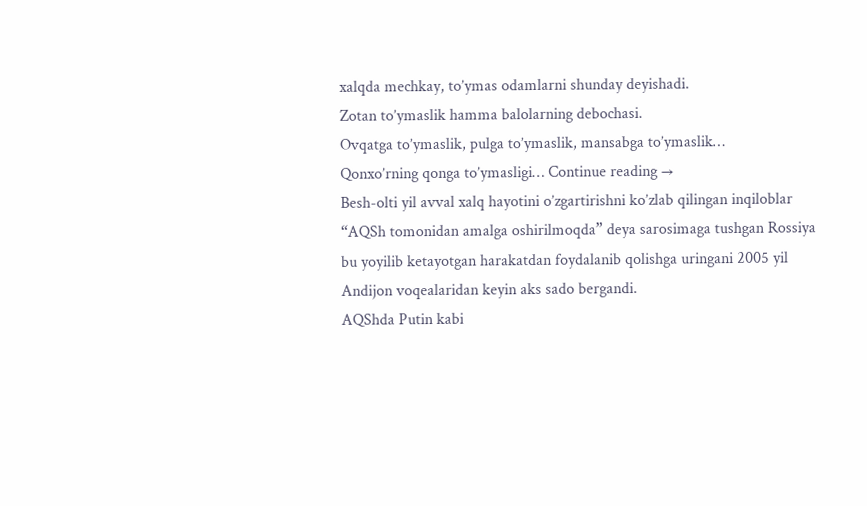xalqda mechkay, to’ymas odamlarni shunday deyishadi.
Zotan to’ymaslik hamma balolarning debochasi.
Ovqatga to’ymaslik, pulga to’ymaslik, mansabga to’ymaslik…
Qonxo’rning qonga to’ymasligi… Continue reading →
Besh-olti yil avval xalq hayotini o’zgartirishni ko’zlab qilingan inqiloblar “AQSh tomonidan amalga oshirilmoqda” deya sarosimaga tushgan Rossiya bu yoyilib ketayotgan harakatdan foydalanib qolishga uringani 2005 yil Andijon voqealaridan keyin aks sado bergandi.
AQShda Putin kabi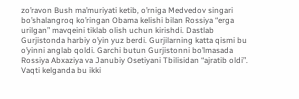zo’ravon Bush ma’muriyati ketib, o’rniga Medvedov singari bo’shalangroq ko’ringan Obama kelishi bilan Rossiya “erga urilgan” mavqeini tiklab olish uchun kirishdi. Dastlab Gurjistonda harbiy o’yin yuz berdi. Gurjilarning katta qismi bu o’yinni anglab qoldi. Garchi butun Gurjistonni bo’lmasada Rossiya Abxaziya va Janubiy Osetiyani Tbilisidan “ajratib oldi”. Vaqti kelganda bu ikki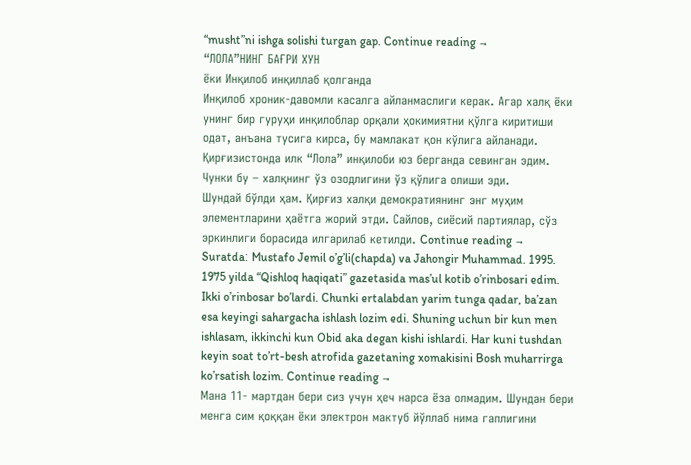“musht”ni ishga solishi turgan gap. Continue reading →
“ЛОЛА”НИНГ БАҒРИ ХУН
ёки Инқилоб инқиллаб қолганда
Инқилоб хроник-давомли касалга айланмаслиги керак. Агар халқ ёки унинг бир гуруҳи инқилоблар орқали ҳокимиятни қўлга киритиши одат, анъана тусига кирса, бу мамлакат қон кўлига айланади.
Қирғизистонда илк “Лола” инқилоби юз берганда севинган эдим. Чунки бу – халқнинг ўз озодлигини ўз қўлига олиши эди.
Шундай бўлди ҳам. Қирғиз халқи демократиянинг энг муҳим элементларини ҳаётга жорий этди. Сайлов, сиёсий партиялар, сўз эркинлиги борасида илгарилаб кетилди. Continue reading →
Suratda׃ Mustafo Jemil o’g’li(chapda) va Jahongir Muhammad. 1995.
1975 yilda “Qishloq haqiqati” gazetasida mas’ul kotib o’rinbosari edim. Ikki o’rinbosar bo’lardi. Chunki ertalabdan yarim tunga qadar, ba’zan esa keyingi sahargacha ishlash lozim edi. Shuning uchun bir kun men ishlasam, ikkinchi kun Obid aka degan kishi ishlardi. Har kuni tushdan keyin soat to’rt-besh atrofida gazetaning xomakisini Bosh muharrirga ko’rsatish lozim. Continue reading →
Мана 11- мартдан бери сиз учун ҳеч нарса ёза олмадим. Шундан бери менга сим қоққан ёки электрон мактуб йўллаб нима гаплигини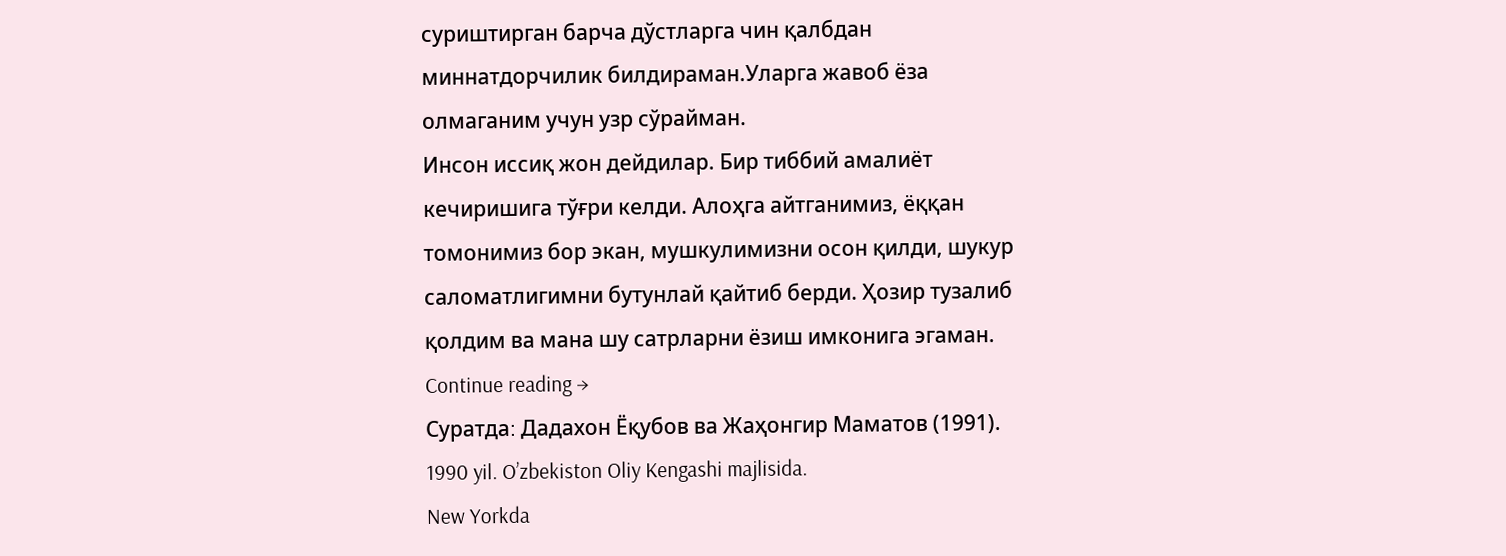суриштирган барча дўстларга чин қалбдан миннатдорчилик билдираман.Уларга жавоб ёза олмаганим учун узр сўрайман.
Инсон иссиқ жон дейдилар. Бир тиббий амалиёт кечиришига тўғри келди. Алоҳга айтганимиз, ёққан томонимиз бор экан, мушкулимизни осон қилди, шукур саломатлигимни бутунлай қайтиб берди. Ҳозир тузалиб қолдим ва мана шу сатрларни ёзиш имконига эгаман. Continue reading →
Суратда׃ Дадахон Ёқубов ва Жаҳонгир Маматов (1991).
1990 yil. O’zbekiston Oliy Kengashi majlisida.
New Yorkda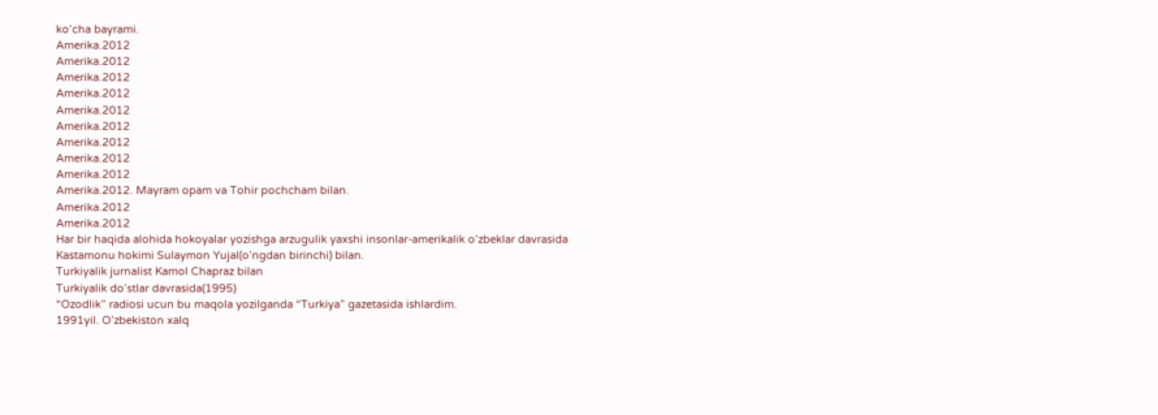ko’cha bayrami.
Amerika.2012
Amerika.2012
Amerika.2012
Amerika.2012
Amerika.2012
Amerika.2012
Amerika.2012
Amerika.2012
Amerika.2012
Amerika.2012. Mayram opam va Tohir pochcham bilan.
Amerika.2012
Amerika.2012
Har bir haqida alohida hokoyalar yozishga arzugulik yaxshi insonlar-amerikalik o’zbeklar davrasida
Kastamonu hokimi Sulaymon Yujal(o’ngdan birinchi) bilan.
Turkiyalik jurnalist Kamol Chapraz bilan
Turkiyalik do’stlar davrasida(1995)
“Ozodlik” radiosi ucun bu maqola yozilganda “Turkiya” gazetasida ishlardim.
1991yil. O’zbekiston xalq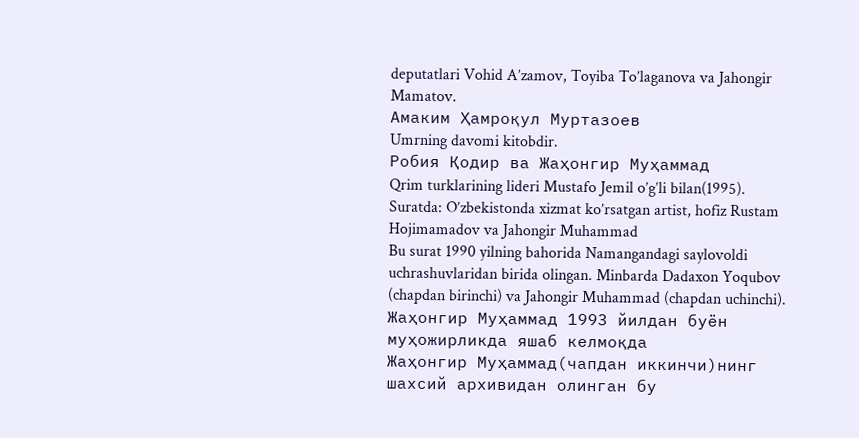deputatlari Vohid A’zamov, Toyiba To’laganova va Jahongir Mamatov.
Амаким Ҳамроқул Муртазоев
Umrning davomi kitobdir.
Робия Қодир ва Жаҳонгир Муҳаммад
Qrim turklarining lideri Mustafo Jemil o’g’li bilan(1995).
Suratda: O’zbekistonda xizmat ko’rsatgan artist, hofiz Rustam Hojimamadov va Jahongir Muhammad
Bu surat 1990 yilning bahorida Namangandagi saylovoldi uchrashuvlaridan birida olingan. Minbarda Dadaxon Yoqubov (chapdan birinchi) va Jahongir Muhammad (chapdan uchinchi).
Жаҳонгир Муҳаммад 1993 йилдан буён муҳожирликда яшаб келмоқда
Жаҳонгир Муҳаммад(чапдан иккинчи)нинг шахсий архивидан олинган бу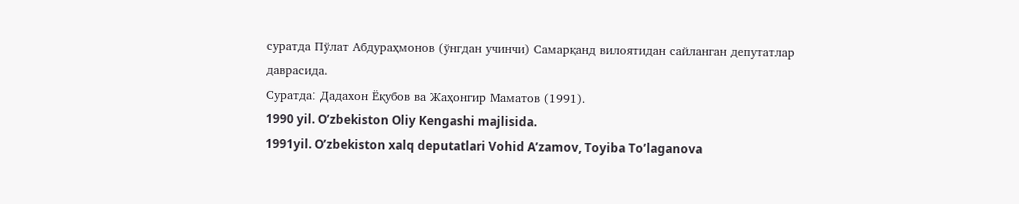суратда Пўлат Абдураҳмонов (ўнгдан учинчи) Самарқанд вилоятидан сайланган депутатлар даврасида.
Суратда׃ Дадахон Ёқубов ва Жаҳонгир Маматов (1991).
1990 yil. O’zbekiston Oliy Kengashi majlisida.
1991yil. O’zbekiston xalq deputatlari Vohid A’zamov, Toyiba To’laganova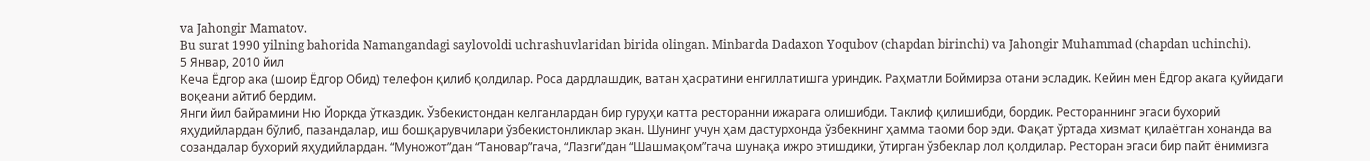va Jahongir Mamatov.
Bu surat 1990 yilning bahorida Namangandagi saylovoldi uchrashuvlaridan birida olingan. Minbarda Dadaxon Yoqubov (chapdan birinchi) va Jahongir Muhammad (chapdan uchinchi).
5 Январ, 2010 йил
Кеча Ёдгор ака (шоир Ёдгор Обид) телефон қилиб қолдилар. Роса дардлашдик, ватан ҳасратини енгиллатишга уриндик. Раҳматли Боймирза отани эсладик. Кейин мен Ёдгор акага қуйидаги воқеани айтиб бердим.
Янги йил байрамини Ню Йоркда ўтказдик. Ўзбекистондан келганлардан бир гуруҳи катта ресторанни ижарага олишибди. Таклиф қилишибди, бордик. Рестораннинг эгаси бухорий яҳудийлардан бўлиб, пазандалар, иш бошқарувчилари ўзбекистонликлар экан. Шунинг учун ҳам дастурхонда ўзбекнинг ҳамма таоми бор эди. Фақат ўртада хизмат қилаётган хонанда ва созандалар бухорий яҳудийлардан. “Муножот”дан “Тановар”гача, “Лазги”дан “Шашмақом”гача шунақа ижро этишдики, ўтирган ўзбеклар лол қолдилар. Ресторан эгаси бир пайт ёнимизга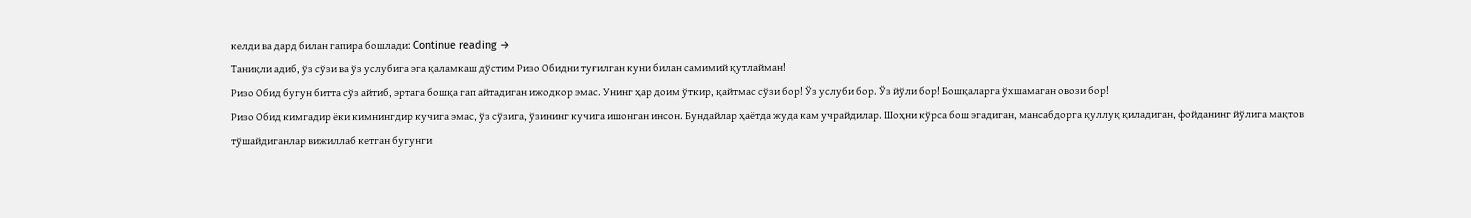келди ва дард билан гапира бошлади: Continue reading →
Таниқли адиб, ўз сўзи ва ўз услубига эга қаламкаш дўстим Ризо Обидни туғилган куни билан самимий қутлайман!
Ризо Обид бугун битта сўз айтиб, эртага бошқа гап айтадиган ижодкор эмас. Унинг ҳар доим ўткир, қайтмас сўзи бор! Ўз услуби бор. Ўз йўли бор! Бошқаларга ўхшамаган овози бор!
Ризо Обид кимгадир ёки кимнингдир кучига эмас, ўз сўзига, ўзининг кучига ишонган инсон. Бундайлар ҳаётда жуда кам учрайдилар. Шоҳни кўрса бош эгадиган, мансабдорга қуллуқ қиладиган, фойданинг йўлига мақтов тўшайдиганлар вижиллаб кетган бугунги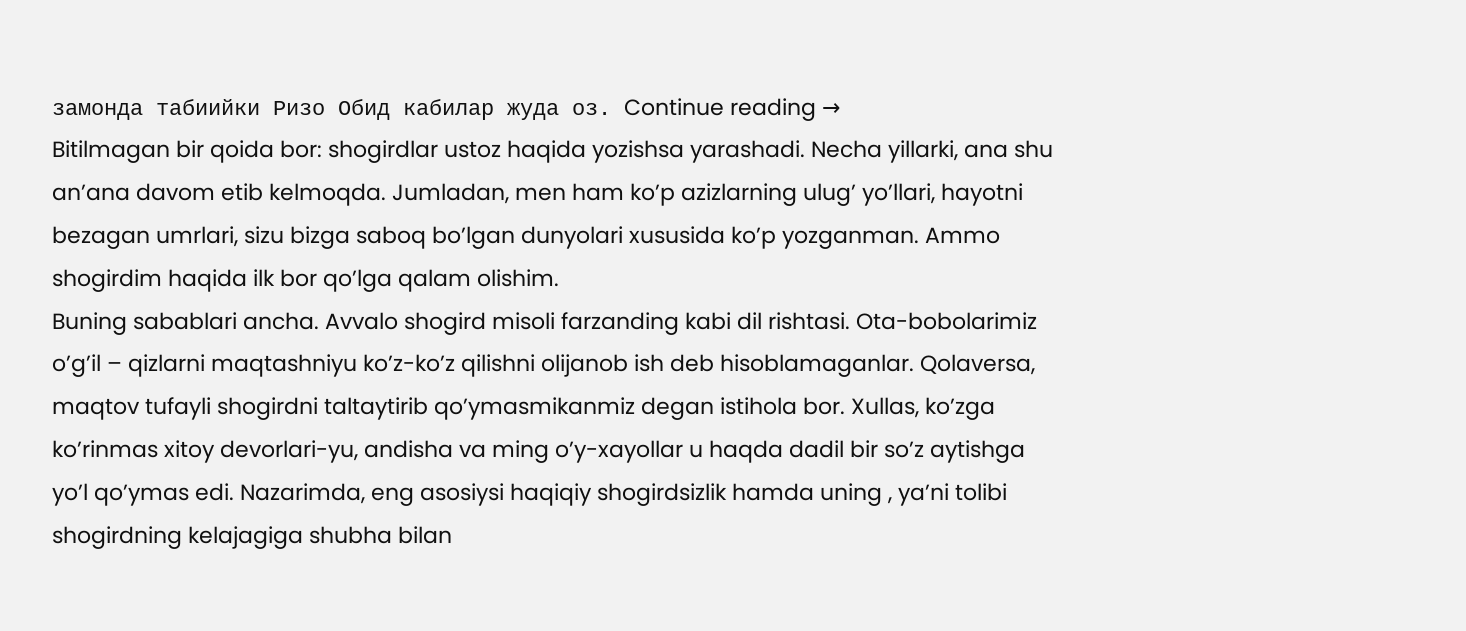замонда табиийки Ризо Обид кабилар жуда оз. Continue reading →
Bitilmagan bir qoida bor: shogirdlar ustoz haqida yozishsa yarashadi. Necha yillarki, ana shu an’ana davom etib kelmoqda. Jumladan, men ham ko’p azizlarning ulug’ yo’llari, hayotni bezagan umrlari, sizu bizga saboq bo’lgan dunyolari xususida ko’p yozganman. Ammo shogirdim haqida ilk bor qo’lga qalam olishim.
Buning sabablari ancha. Avvalo shogird misoli farzanding kabi dil rishtasi. Ota-bobolarimiz o’g’il – qizlarni maqtashniyu ko’z-ko’z qilishni olijanob ish deb hisoblamaganlar. Qolaversa, maqtov tufayli shogirdni taltaytirib qo’ymasmikanmiz degan istihola bor. Xullas, ko’zga ko’rinmas xitoy devorlari-yu, andisha va ming o’y-xayollar u haqda dadil bir so’z aytishga yo’l qo’ymas edi. Nazarimda, eng asosiysi haqiqiy shogirdsizlik hamda uning , ya’ni tolibi shogirdning kelajagiga shubha bilan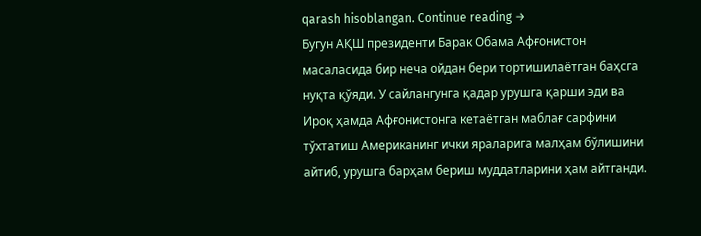qarash hisoblangan. Continue reading →
Бугун АҚШ президенти Барак Обама Афғонистон масаласида бир неча ойдан бери тортишилаётган баҳсга нуқта қўяди. У сайлангунга қадар урушга қарши эди ва Ироқ ҳамда Афғонистонга кетаётган маблағ сарфини тўхтатиш Американинг ички яраларига малҳам бўлишини айтиб, урушга барҳам бериш муддатларини ҳам айтганди.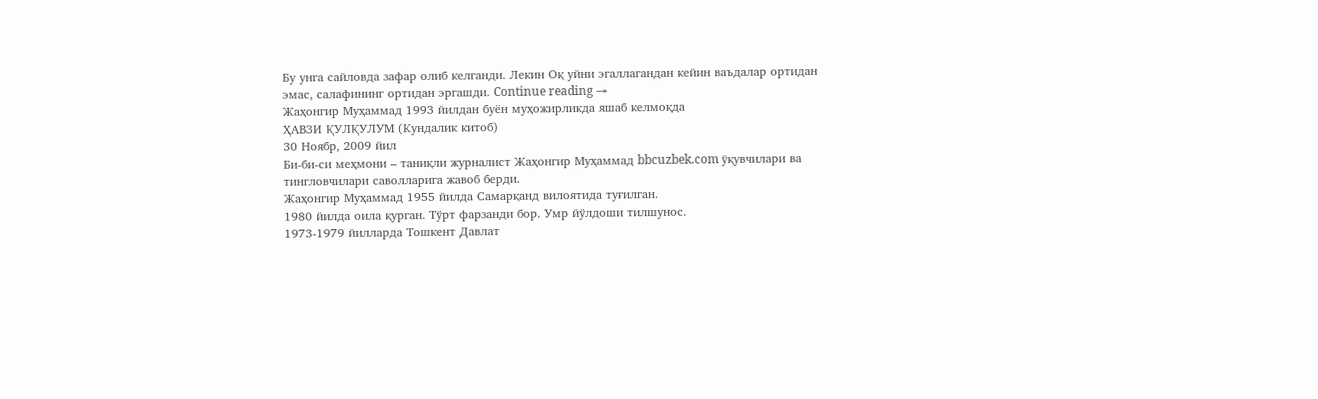Бу унга сайловда зафар олиб келганди. Лекин Оқ уйни эгаллагандан кейин ваъдалар ортидан эмас, салафининг ортидан эргашди. Continue reading →
Жаҳонгир Муҳаммад 1993 йилдан буён муҳожирликда яшаб келмоқда
ҲАВЗИ ҚУЛҚУЛУМ (Кундалик китоб)
30 Ноябр, 2009 йил
Би-би-си меҳмони – таниқли журналист Жаҳонгир Муҳаммад bbcuzbek.com ўқувчилари ва тингловчилари саволларига жавоб берди.
Жаҳонгир Муҳаммад 1955 йилда Самарқанд вилоятида туғилган.
1980 йилда оила қурган. Тўрт фарзанди бор. Умр йўлдоши тилшунос.
1973-1979 йилларда Тошкент Давлат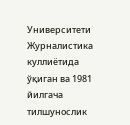Университети Журналистика куллиётида ўқиган ва 1981 йилгача тилшунослик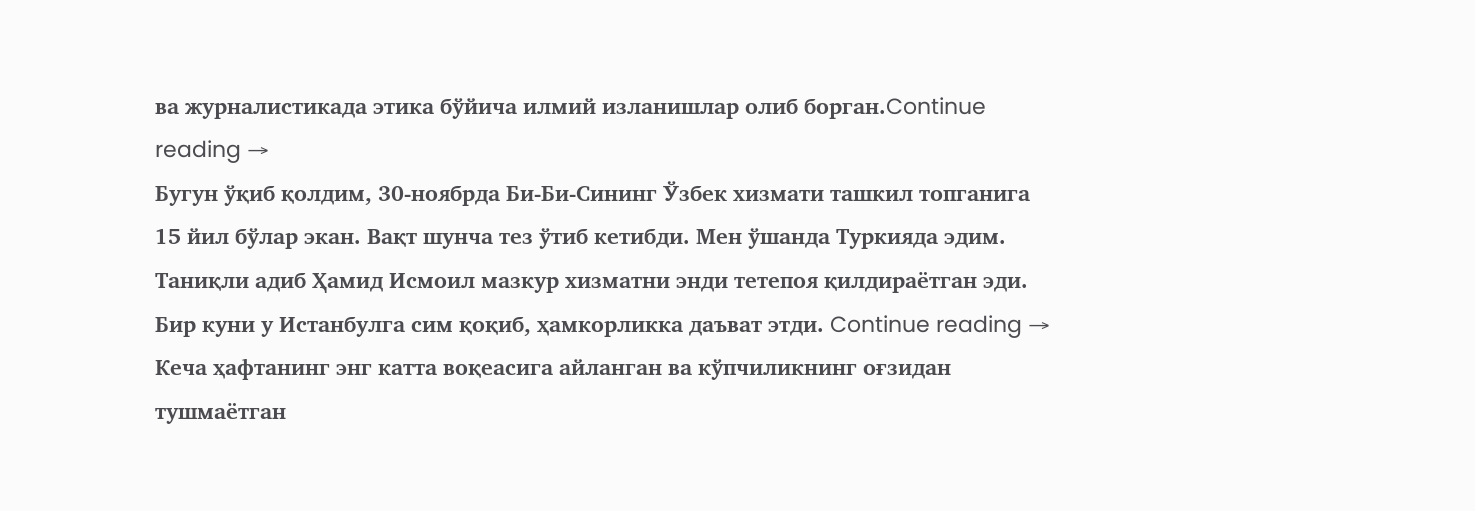ва журналистикада этика бўйича илмий изланишлар олиб борган.Continue reading →
Бугун ўқиб қолдим, 30-ноябрда Би-Би-Сининг Ўзбек хизмати ташкил топганига 15 йил бўлар экан. Вақт шунча тез ўтиб кетибди. Мен ўшанда Туркияда эдим. Таниқли адиб Ҳамид Исмоил мазкур хизматни энди тетепоя қилдираётган эди. Бир куни у Истанбулга сим қоқиб, ҳамкорликка даъват этди. Continue reading →
Кеча ҳафтанинг энг катта воқеасига айланган ва кўпчиликнинг оғзидан тушмаётган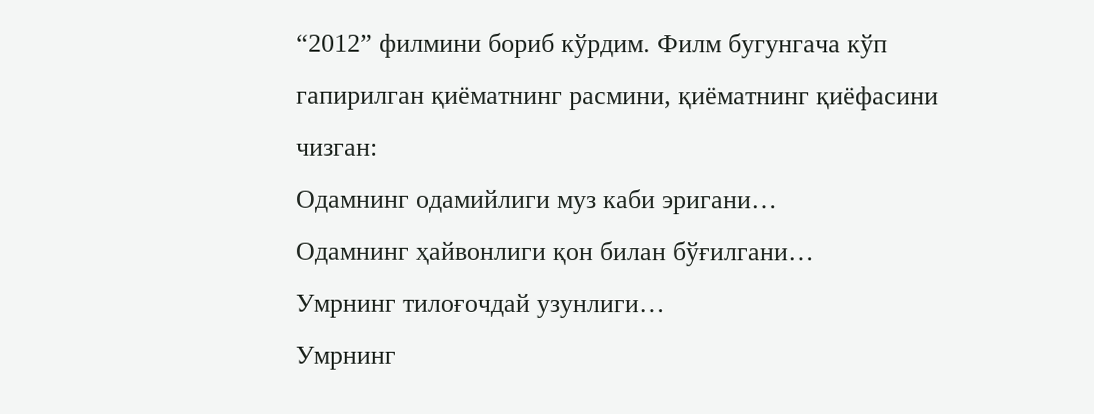“2012” филмини бориб кўрдим. Филм бугунгача кўп гапирилган қиёматнинг расмини, қиёматнинг қиёфасини чизган׃
Одамнинг одамийлиги муз каби эригани…
Одамнинг ҳайвонлиги қон билан бўғилгани…
Умрнинг тилоғочдай узунлиги…
Умрнинг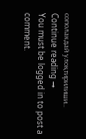сополакдай улоқтирилиши.. Continue reading →
You must be logged in to post a comment.